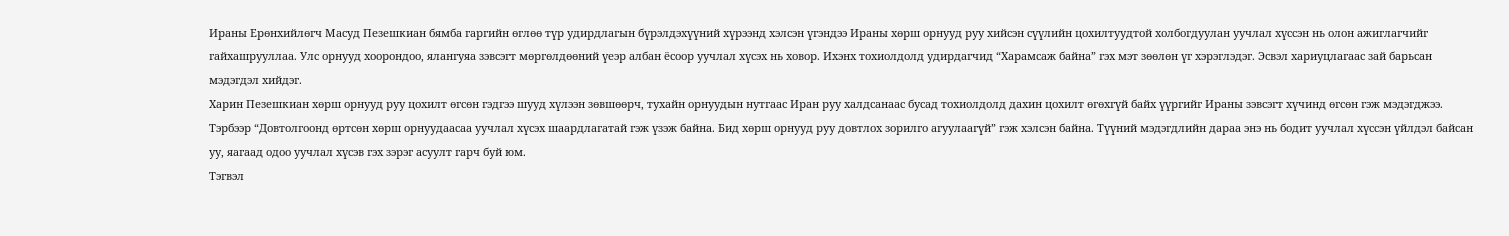Ираны Ерөнхийлөгч Масуд Пезешкиан бямба гаргийн өглөө түр удирдлагын бүрэлдэхүүний хүрээнд хэлсэн үгэндээ Ираны хөрш орнууд руу хийсэн сүүлийн цохилтуудтой холбогдуулан уучлал хүссэн нь олон ажиглагчийг гайхашрууллаа. Улс орнууд хоорондоо, ялангуяа зэвсэгт мөргөлдөөний үеэр албан ёсоор уучлал хүсэх нь ховор. Ихэнх тохиолдолд удирдагчид “Харамсаж байна” гэх мэт зөөлөн үг хэрэглэдэг. Эсвэл хариуцлагаас зай барьсан мэдэгдэл хийдэг.
Харин Пезешкиан хөрш орнууд руу цохилт өгсөн гэдгээ шууд хүлээн зөвшөөрч, тухайн орнуудын нутгаас Иран руу халдсанаас бусад тохиолдолд дахин цохилт өгөхгүй байх үүргийг Ираны зэвсэгт хүчинд өгсөн гэж мэдэгджээ. Тэрбээр “Довтолгоонд өртсөн хөрш орнуудаасаа уучлал хүсэх шаардлагатай гэж үзэж байна. Бид хөрш орнууд руу довтлох зорилго агуулаагүй” гэж хэлсэн байна. Түүний мэдэгдлийн дараа энэ нь бодит уучлал хүссэн үйлдэл байсан уу, яагаад одоо уучлал хүсэв гэх зэрэг асуулт гарч буй юм.
Тэгвэл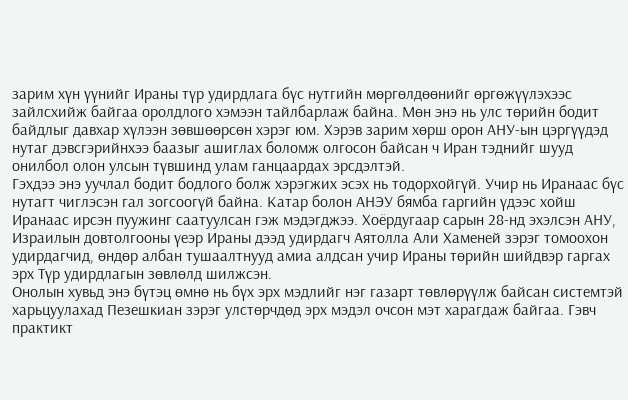зарим хүн үүнийг Ираны түр удирдлага бүс нутгийн мөргөлдөөнийг өргөжүүлэхээс зайлсхийж байгаа оролдлого хэмээн тайлбарлаж байна. Мөн энэ нь улс төрийн бодит байдлыг давхар хүлээн зөвшөөрсөн хэрэг юм. Хэрэв зарим хөрш орон АНУ-ын цэргүүдэд нутаг дэвсгэрийнхээ баазыг ашиглах боломж олгосон байсан ч Иран тэднийг шууд онилбол олон улсын түвшинд улам ганцаардах эрсдэлтэй.
Гэхдээ энэ уучлал бодит бодлого болж хэрэгжих эсэх нь тодорхойгүй. Учир нь Иранаас бүс нутагт чиглэсэн гал зогсоогүй байна. Катар болон АНЭУ бямба гаргийн үдээс хойш Иранаас ирсэн пуужинг саатуулсан гэж мэдэгджээ. Хоёрдугаар сарын 28-нд эхэлсэн АНУ, Израилын довтолгооны үеэр Ираны дээд удирдагч Аятолла Али Хаменей зэрэг томоохон удирдагчид, өндөр албан тушаалтнууд амиа алдсан учир Ираны төрийн шийдвэр гаргах эрх Түр удирдлагын зөвлөлд шилжсэн.
Онолын хувьд энэ бүтэц өмнө нь бүх эрх мэдлийг нэг газарт төвлөрүүлж байсан системтэй харьцуулахад Пезешкиан зэрэг улстөрчдөд эрх мэдэл очсон мэт харагдаж байгаа. Гэвч практикт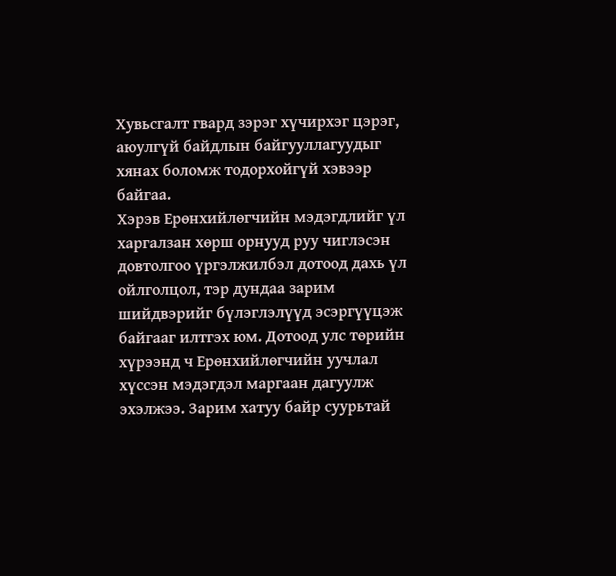Хувьсгалт гвард зэрэг хүчирхэг цэрэг, аюулгүй байдлын байгууллагуудыг хянах боломж тодорхойгүй хэвээр байгаа.
Хэрэв Ерөнхийлөгчийн мэдэгдлийг үл харгалзан хөрш орнууд руу чиглэсэн довтолгоо үргэлжилбэл дотоод дахь үл ойлголцол, тэр дундаа зарим шийдвэрийг бүлэглэлүүд эсэргүүцэж байгааг илтгэх юм. Дотоод улс төрийн хүрээнд ч Ерөнхийлөгчийн уучлал хүссэн мэдэгдэл маргаан дагуулж эхэлжээ. Зарим хатуу байр суурьтай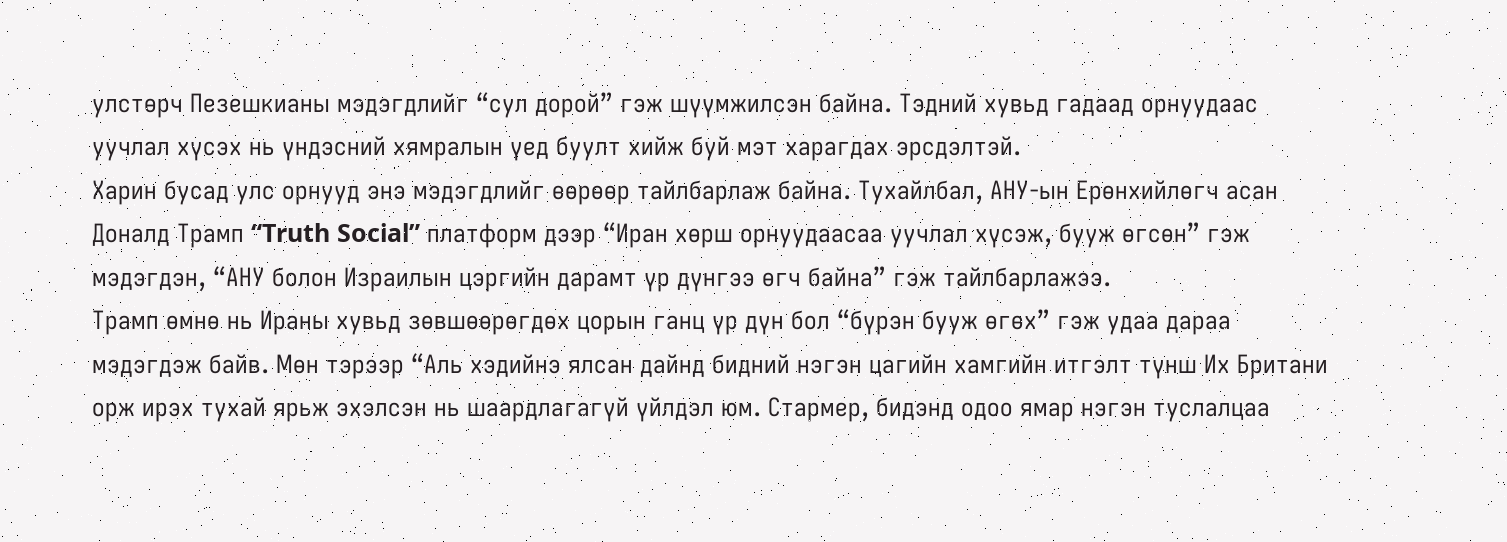улстөрч Пезешкианы мэдэгдлийг “сул дорой” гэж шүүмжилсэн байна. Тэдний хувьд гадаад орнуудаас уучлал хүсэх нь үндэсний хямралын үед буулт хийж буй мэт харагдах эрсдэлтэй.
Харин бусад улс орнууд энэ мэдэгдлийг өөрөөр тайлбарлаж байна. Тухайлбал, АНУ-ын Ерөнхийлөгч асан Доналд Трамп “Truth Social” платформ дээр “Иран хөрш орнуудаасаа уучлал хүсэж, бууж өгсөн” гэж мэдэгдэн, “АНУ болон Израилын цэргийн дарамт үр дүнгээ өгч байна” гэж тайлбарлажээ.
Трамп өмнө нь Ираны хувьд зөвшөөрөгдөх цорын ганц үр дүн бол “бүрэн бууж өгөх” гэж удаа дараа мэдэгдэж байв. Мөн тэрээр “Аль хэдийнэ ялсан дайнд бидний нэгэн цагийн хамгийн итгэлт түнш Их Британи орж ирэх тухай ярьж эхэлсэн нь шаардлагагүй үйлдэл юм. Стармер, бидэнд одоо ямар нэгэн туслалцаа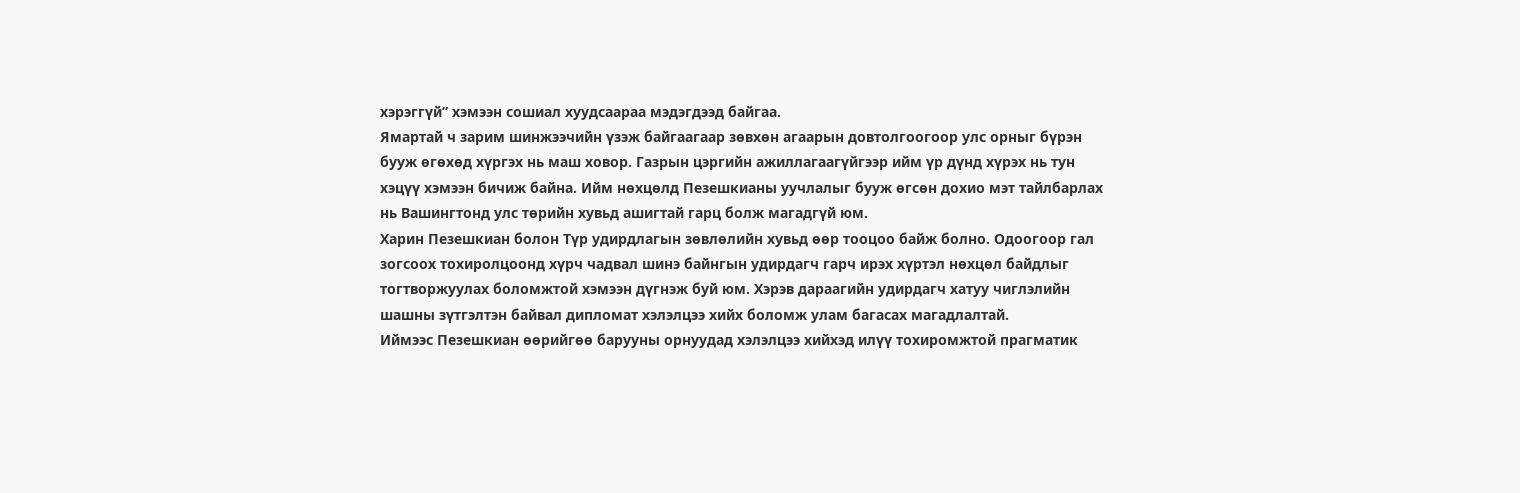хэрэггүй” хэмээн сошиал хуудсаараа мэдэгдээд байгаа.
Ямартай ч зарим шинжээчийн үзэж байгаагаар зөвхөн агаарын довтолгоогоор улс орныг бүрэн бууж өгөхөд хүргэх нь маш ховор. Газрын цэргийн ажиллагаагүйгээр ийм үр дүнд хүрэх нь тун хэцүү хэмээн бичиж байна. Ийм нөхцөлд Пезешкианы уучлалыг бууж өгсөн дохио мэт тайлбарлах нь Вашингтонд улс төрийн хувьд ашигтай гарц болж магадгүй юм.
Харин Пезешкиан болон Түр удирдлагын зөвлөлийн хувьд өөр тооцоо байж болно. Одоогоор гал зогсоох тохиролцоонд хүрч чадвал шинэ байнгын удирдагч гарч ирэх хүртэл нөхцөл байдлыг тогтворжуулах боломжтой хэмээн дүгнэж буй юм. Хэрэв дараагийн удирдагч хатуу чиглэлийн шашны зүтгэлтэн байвал дипломат хэлэлцээ хийх боломж улам багасах магадлалтай.
Иймээс Пезешкиан өөрийгөө барууны орнуудад хэлэлцээ хийхэд илүү тохиромжтой прагматик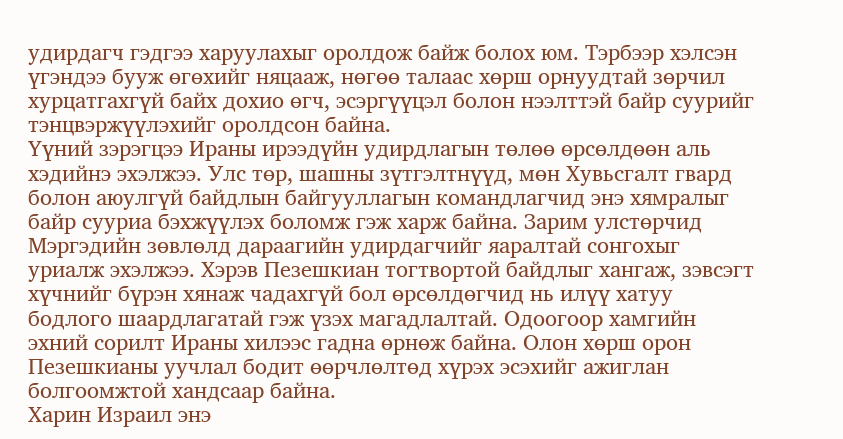удирдагч гэдгээ харуулахыг оролдож байж болох юм. Тэрбээр хэлсэн үгэндээ бууж өгөхийг няцааж, нөгөө талаас хөрш орнуудтай зөрчил хурцатгахгүй байх дохио өгч, эсэргүүцэл болон нээлттэй байр суурийг тэнцвэржүүлэхийг оролдсон байна.
Үүний зэрэгцээ Ираны ирээдүйн удирдлагын төлөө өрсөлдөөн аль хэдийнэ эхэлжээ. Улс төр, шашны зүтгэлтнүүд, мөн Хувьсгалт гвард болон аюулгүй байдлын байгууллагын командлагчид энэ хямралыг байр сууриа бэхжүүлэх боломж гэж харж байна. Зарим улстөрчид Мэргэдийн зөвлөлд дараагийн удирдагчийг яаралтай сонгохыг уриалж эхэлжээ. Хэрэв Пезешкиан тогтвортой байдлыг хангаж, зэвсэгт хүчнийг бүрэн хянаж чадахгүй бол өрсөлдөгчид нь илүү хатуу бодлого шаардлагатай гэж үзэх магадлалтай. Одоогоор хамгийн эхний сорилт Ираны хилээс гадна өрнөж байна. Олон хөрш орон Пезешкианы уучлал бодит өөрчлөлтөд хүрэх эсэхийг ажиглан болгоомжтой хандсаар байна.
Харин Израил энэ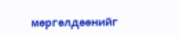мөргөлдөөнийг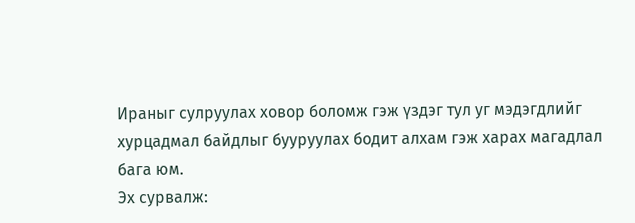Ираныг сулруулах ховор боломж гэж үздэг тул уг мэдэгдлийг хурцадмал байдлыг бууруулах бодит алхам гэж харах магадлал бага юм.
Эх сурвалж: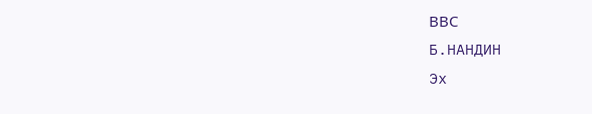BBC
Б.НАНДИН
Эх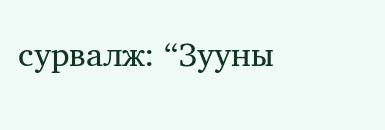сурвалж: “Зууны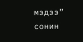мэдээ” сонин